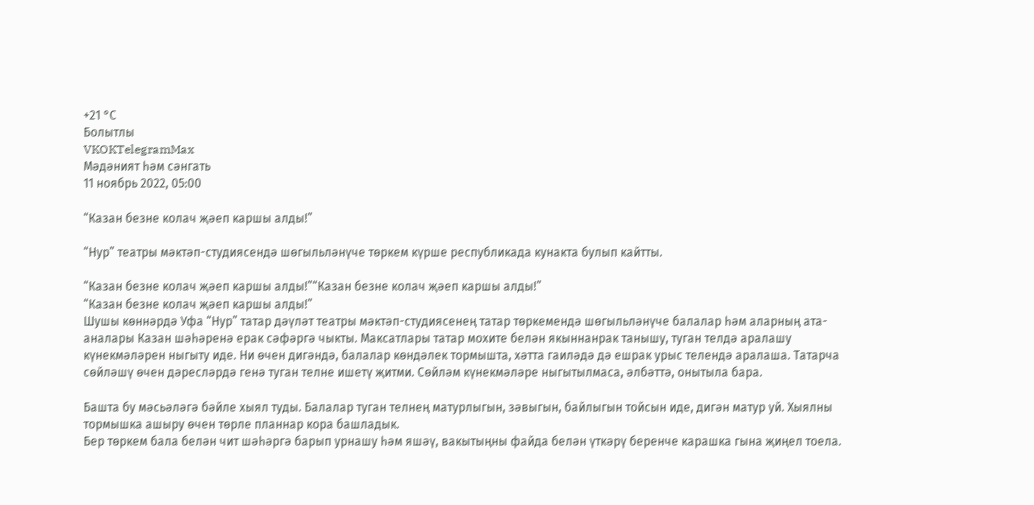+21 °С
Болытлы
VKOKTelegramMax
Мәдәният һәм сәнгать
11 ноябрь 2022, 05:00

“Казан безне колач җәеп каршы алды!”

“Нур” театры мәктәп-студиясендә шөгыльләнүче төркем күрше республикада кунакта булып кайтты.

“Казан безне колач җәеп каршы алды!”“Казан безне колач җәеп каршы алды!”
“Казан безне колач җәеп каршы алды!”
Шушы көннәрдә Уфа “Нур” татар дәүләт театры мәктәп-студиясенең татар төркемендә шөгыльләнүче балалар һәм аларның ата-аналары Казан шәһәренә ерак сәфәргә чыкты. Максатлары татар мохите белән якыннанрак танышу, туган телдә аралашу күнекмәләрен ныгыту иде. Ни өчен дигәндә, балалар көндәлек тормышта, хәтта гаиләдә дә ешрак урыс телендә аралаша. Татарча сөйләшү өчен дәресләрдә генә туган телне ишетү җитми. Сөйләм күнекмәләре ныгытылмаса, әлбәттә, онытыла бара.

Башта бу мәсьәләгә бәйле хыял туды. Балалар туган телнең матурлыгын, зәвыгын, байлыгын тойсын иде, дигән матур уй. Хыялны тормышка ашыру өчен төрле планнар кора башладык.
Бер төркем бала белән чит шәһәргә барып урнашу һәм яшәү, вакытыңны файда белән үткәрү беренче карашка гына җиңел тоела.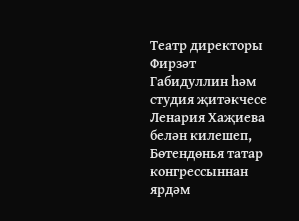Театр директоры Фирзәт Габидуллин һәм студия җитәкчесе Ленария Хаҗиева белән килешеп, Бөтендөнья татар конгрессыннан ярдәм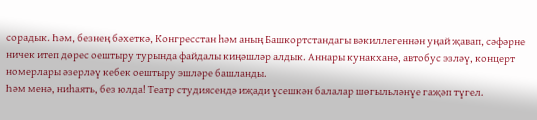сорадык. Һәм, безнең бәхеткә, Конгресстан һәм аның Башкортстандагы вәкиллегеннән уңай җавап, сәфәрне ничек итеп дөрес оештыру турында файдалы киңәшләр алдык. Аннары кунакханә, автобус эзләү, концерт номерлары әзерләү кебек оештыру эшләре башланды.
Һәм менә, ниһаять, без юлда! Театр студиясендә иҗади үсешкән балалар шөгыльләнүе гаҗәп түгел.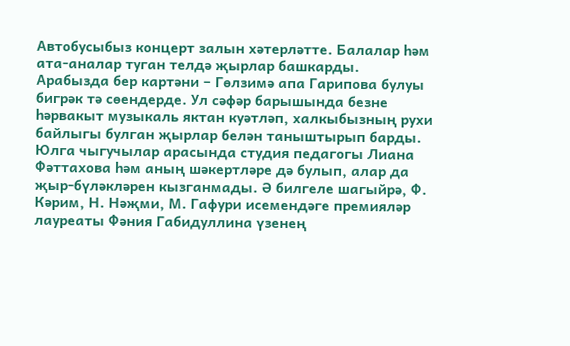Автобусыбыз концерт залын хәтерләтте. Балалар һәм ата-аналар туган телдә җырлар башкарды. Арабызда бер картәни – Гөлзимә апа Гарипова булуы бигрәк тә сөендерде. Ул сәфәр барышында безне һәрвакыт музыкаль яктан куәтләп, халкыбызның рухи байлыгы булган җырлар белән таныштырып барды. Юлга чыгучылар арасында студия педагогы Лиана Фәттахова һәм аның шәкертләре дә булып, алар да җыр-бүләкләрен кызганмады. Ә билгеле шагыйрә, Ф. Кәрим, Н. Нәҗми, М. Гафури исемендәге премияләр лауреаты Фәния Габидуллина үзенең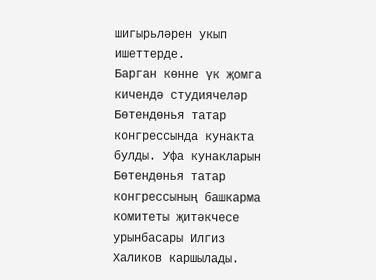шигырьләрен укып ишеттерде.
Барган көнне үк җомга кичендә студиячеләр Бөтендөнья татар конгрессында кунакта булды. Уфа кунакларын Бөтендөнья татар конгрессының башкарма комитеты җитәкчесе урынбасары Илгиз Халиков каршылады.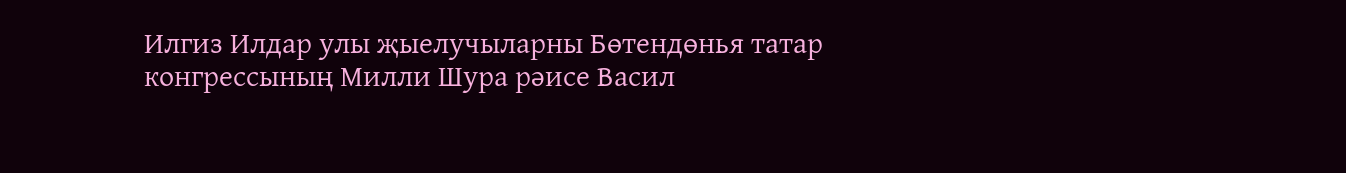Илгиз Илдар улы җыелучыларны Бөтендөнья татар конгрессының Милли Шура рәисе Васил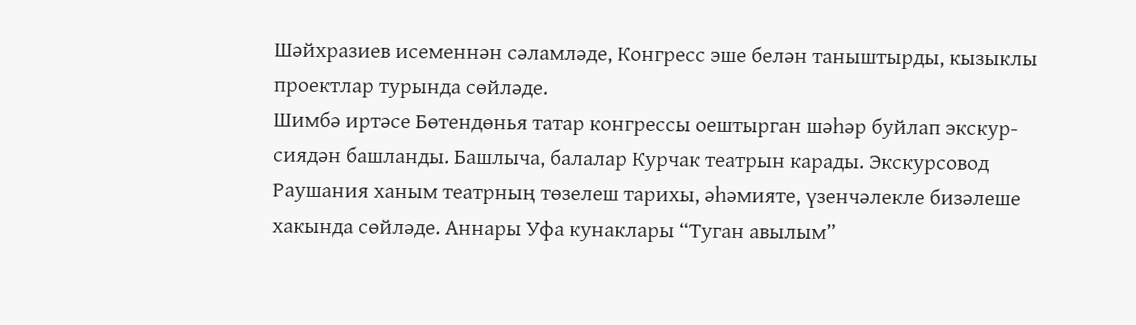Шәйхразиев исеменнән сәламләде, Конгресс эше белән таныштырды, кызыклы проектлар турында сөйләде.
Шимбә иртәсе Бөтендөнья татар конгрессы оештырган шәһәр буйлап экскур-сиядән башланды. Башлыча, балалар Курчак театрын карады. Экскурсовод Раушания ханым театрның төзелеш тарихы, әһәмияте, үзенчәлекле бизәлеше хакында сөйләде. Аннары Уфа кунаклары “Туган авылым”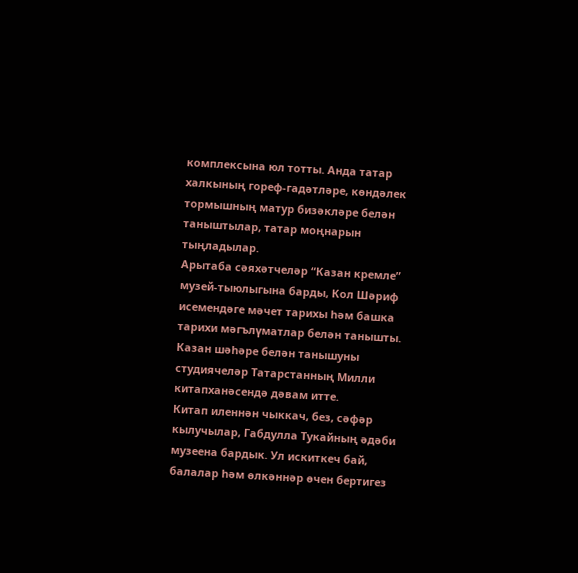комплексына юл тотты. Анда татар халкының гореф-гадәтләре, көндәлек тормышның матур бизәкләре белән таныштылар, татар моңнарын тыңладылар.
Арытаба сәяхәтчеләр “Казан кремле” музей-тыюлыгына барды, Кол Шәриф исемендәге мәчет тарихы һәм башка тарихи мәгълүматлар белән танышты.
Казан шәһәре белән танышуны студиячеләр Татарстанның Милли китапханәсендә дәвам итте.
Китап иленнән чыккач, без, сәфәр кылучылар, Габдулла Тукайның әдәби музеена бардык. Ул искиткеч бай, балалар һәм өлкәннәр өчен бертигез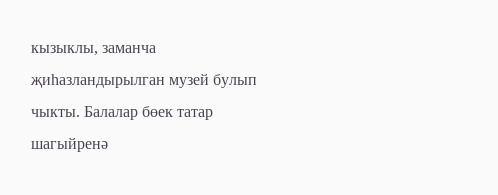кызыклы, заманча җиһазландырылган музей булып чыкты. Балалар бөек татар шагыйренә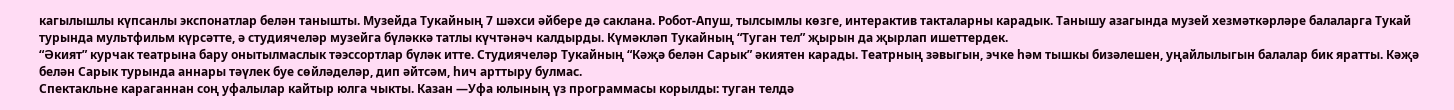кагылышлы күпсанлы экспонатлар белән танышты. Музейда Тукайның 7 шәхси әйбере дә саклана. Робот-Апуш, тылсымлы көзге, интерактив такталарны карадык. Танышу азагында музей хезмәткәрләре балаларга Тукай турында мультфильм күрсәтте, ә студиячеләр музейга бүләккә татлы күчтәнәч калдырды. Күмәкләп Тукайның “Туган тел” җырын да җырлап ишеттердек.
“Әкият” курчак театрына бару онытылмаслык тәэссортлар бүләк итте. Студиячеләр Тукайның “Кәҗә белән Сарык” әкиятен карады. Театрның зәвыгын, эчке һәм тышкы бизәлешен, уңайлылыгын балалар бик яратты. Кәҗә белән Сарык турында аннары тәүлек буе сөйләделәр, дип әйтсәм, һич арттыру булмас.
Спектакльне караганнан соң уфалылар кайтыр юлга чыкты. Казан —Уфа юлының үз программасы корылды: туган телдә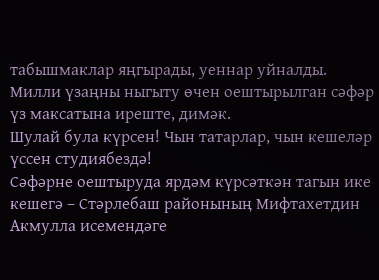табышмаклар яңгырады, уеннар уйналды. Милли үзаңны ныгыту өчен оештырылган сәфәр үз максатына иреште, димәк.
Шулай була күрсен! Чын татарлар, чын кешеләр үссен студиябездә!
Сәфәрне оештыруда ярдәм күрсәткән тагын ике кешегә – Стәрлебаш районының Мифтахетдин Акмулла исемендәге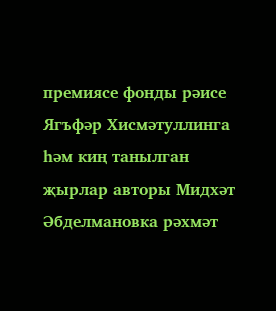премиясе фонды рәисе Ягъфәр Хисмәтуллинга һәм киң танылган җырлар авторы Мидхәт Әбделмановка рәхмәт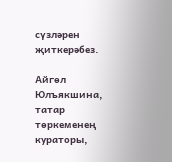сүзләрен җиткерәбез.

Айгөл Юлъякшина,
татар төркеменең кураторы,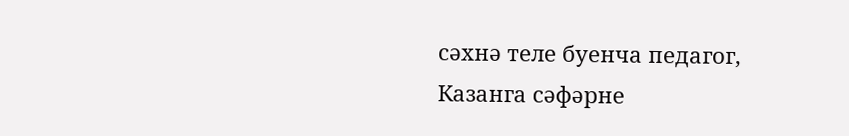сәхнә теле буенча педагог,
Казанга сәфәрне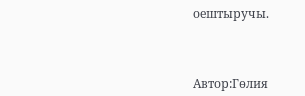оештыручы.



Автор:Гөлия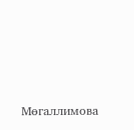Мөгаллимова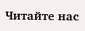Читайте нас